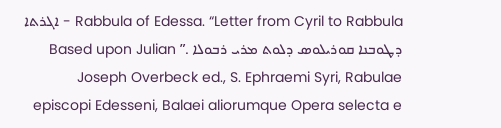Rabbula of Edessa. “Letter from Cyril to Rabbula - ܐܓܪܬܐ ܕܛܘܒܢܐ ܩܘܪܝܠܘܣ ܕܠܘܬ ܡܪܝ ܪܒܘܠܐ .” Based upon Julian Joseph Overbeck ed., S. Ephraemi Syri, Rabulae episcopi Edesseni, Balaei aliorumque Opera selecta e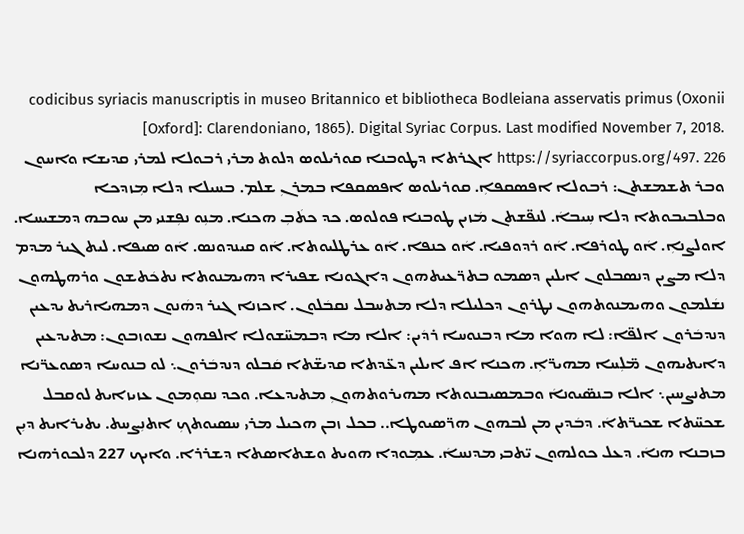codicibus syriacis manuscriptis in museo Britannico et bibliotheca Bodleiana asservatis primus (Oxonii [Oxford]: Clarendoniano, 1865). Digital Syriac Corpus. Last modified November 7, 2018. https://syriaccorpus.org/497. 226 ܐܓܪܬܐ ܕܛܘܒܢܐ ܩܘܪܝܠܘܣ ܕܠܘܬ ܡܪܝ ܪܒܘܠܐ ܠܡܪܝ ܩܕܝܫܐ ܘܐܚܘܢ ܘܒܪ ܬܫܡܫܬܢ: ܪܒܘܠܐ ܐܦܣܩܦܐܼ. ܩܘܪܝܠܘܣ ܐܦܣܩܦܐ ܒܡܪܢܼ ܫܠܡ. ܒܚܝܠܐ ܕܠܐ ܡܼܙܕܟܐ ܘܒܠܒܝܒܘܬܐ ܕܠܐ ܚܼܝܒܐܿ. ܠܢܦ̈ܫܬܢ ܡܿܙܝܢ ܛܘܒܢܐ ܦܘܠܘܣ. ܟܕ ܟܬܿܒܼ ܗܟܢܐ. ܡܢܼܘ ܢܦܼܫܢܝ ܡܢ ܚܘܒܗ ܕܡܫܝܚܐ. ܐܘܠܨܢܐܼ. ܐܿܘ ܛܘܪܦܐ. ܐܿܘ ܪܕܘܦܝܐ. ܐܿܘ ܟܢܦܐ. ܐܿܘ ܥܪܛܠܝܘܬܐ. ܐܿܘ ܩܝܢܕܘܢܣ. ܐܿܘ ܣܝܦܐ. ܠܝܬ ܓܝܪ ܡܕܡ ܕܠܐ ܡܨܝܢ ܕܢܣܒܠܘܢ ܐܝܠܝܢ ܕܣܡܘ ܒܬܪ̈ܥܝܬܗܘܢ ܕܐܓܘܢܐ ܫܦܝܪܐ ܕܗܝܡܢܘܬܐ ܢܬܟܿܬܫܘܢ ܘܪܗܛܗܘܢ ܢܫܿܠܡܘܢ ܘܗܝܡܢܘܬܗܘܢ ܢܛܪܘܢ ܕܟܠܝܠܐ ܕܠܐ ܡܬܚܒܠ ܢܩܒܿܠܘܢ. ܐܟܙܢܐ ܓܝܪ ܕܗܿܢܘܢ ܕܡܗܝܐܪܝܬ ܝܕܥܝܢ ܕܢܕܒܿܪܘܢ ܐܠܦ̈ܐ: ܠܐ ܗܘܐ ܡܐ ܕܒܢܘܚܐ ܪܕܿܝܢ: ܐܠܐ ܡܐ ܕܒܡܚ̈ܫܘܠܐ ܐܠܦܗܘܢ ܢܫܘܙܒܘܢ: ܡܬܝܕܥܝܢ ܕܐܝܬܝܗܘܢ ܡ̈ܠܼܚܐ ܡܗܝܪ̈ܐܼ. ܗܟܢܐ ܐܦ ܐܝܠܝܢ ܕܥ̈ܕܬܐ ܩܕܝܫ̈ܬܐ ܩܿܒܠܘ ܕܢܕܒܿܪܘܢ܆ ܠܘ ܒܢܘܚܐ ܕܣܘܥܪ̈ܢܐ ܡܬܢܨܚܝܢ܆ ܐܠܐ ܒܢܣ̈ܝܘܢܐܿ ܘܒܡܣܝܒܢܘܬܐ ܡܗܝܪܘܬܗܘܢܼ ܡܬܝܕܥܐ. ܘܟܕ ܢܩܘܼܡܘܢ ܥܙܝܙܐܝܬ ܠܘܩܒܠ ܫܟܚ̈ܬܐ ܫܟܝܪ̈ܬܐܿ. ܕܒܿܕܝܢ ܡܢ ܠܒܗܘܢ ܗܪ̈ܣܝܘܛܐ.. ܒܟܠ ܙܒܢ ܗܟܝܠ ܡܪܝ ܚܣܝܘܬܟܼ ܐܬܢܼܨܚܬ. ܝܬܝܪܐܝܬ ܕܝܼܢ ܒܙܒܢܐ ܗܢܐܿ. ܕܥܠ ܟܘܠܗܘܢ ܝ̈ܬܒܝ ܡܕܢܚܐܿ. ܥܡܼܘܕܐ ܗܘܝܬ ܘܫܬܐܣܬܐ ܕܫܪܪܐ. ܘܐܝܟ 227 ܕܠܟܘܪܗܢܐ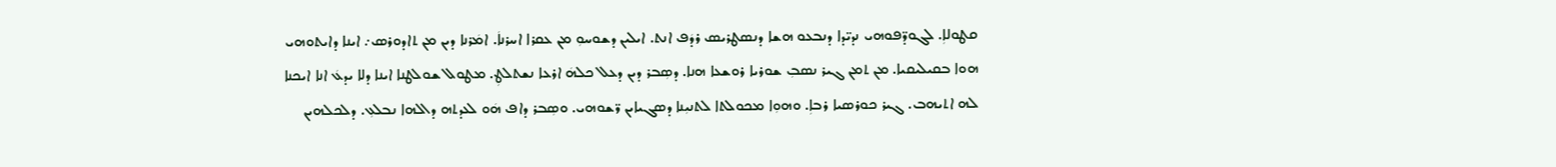ܩܛܘܠܐܼ. ܠܓܘܕ̈ܦܘܗܝ ܢܕܝ̈ܕܐ ܕܢܒܥܘ ܗܫܐ ܕܢܣܛܪܝܣ ܪܕܿܦ ܐܢܬ. ܐܝܠܝܢ ܕܫܘܚܘܼ ܡܢ ܥܩܪܐ ܐܚܪܢܐܿ. ܐܡܿܪܢܐ ܕܝܢ ܡܢ ܬܐܕܘܪܣ܇ ܐܝܢܐ ܕܐܝܬܘܗܝ ܗܘܐ ܒܩܝܠܝܩܝܐ. ܡܢ ܬܡܢ ܓܝܪ ܢܣܒܼ ܫܘܪܝܐ ܪܘܫܥܐ ܗܢܐ. ܕܣܼܒܪ ܕܝܢ ܕܥܠ ܟܠܗܿ ܐܪܥܐ ܢܫܬܠܛܼ. ܡܛܘܠ ܫܘܠܛܢܐ ܐܝܢܐ ܕܠܐ ܝܕܥܿ ܐܢܐ ܐܝܟܢܐ ܠܗ ܐܬܝܗܒ. ܓܝܪ ܟܘܪܣܝܐ ܪܒܐܼ. ܘܗܘܼܐ ܡܟܘܠܬܐ ܠܬܢܝܼܢܐ ܕܣܓܝܐܝܢ ܪ̈ܫܘܗܝ. ܘܣܼܒܪ ܕܐܦ ܗܿܘ ܠܥܕܬܗ ܕܐܠܗܐ ܢܒܠܥܼ. ܕܠܟܠܗܝܢ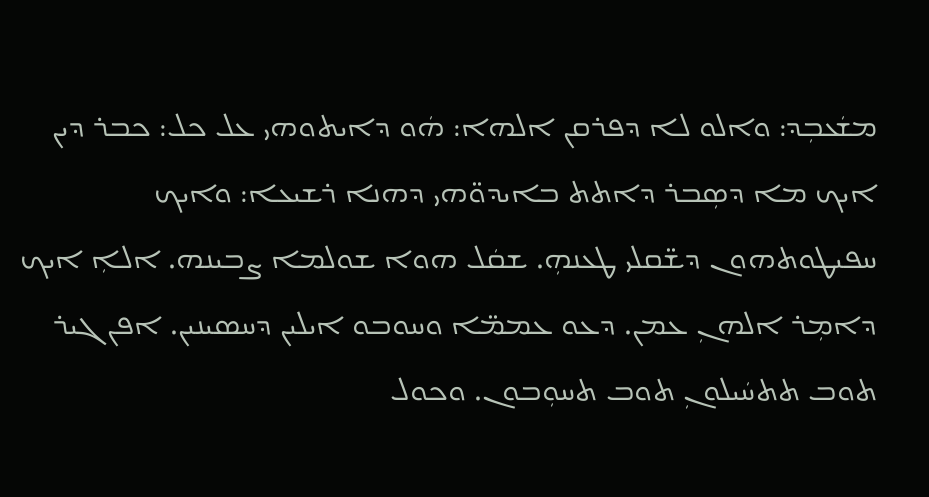ܡܫܿܥܒܼܕ: ܘܐܠܘ ܠܐ ܕܦܪܩܢ ܐܠܗܐ: ܗܿܘ ܕܐܝܬܘܗܝ ܥܠ ܟܠ: ܟܒܪ ܕܝܢ ܐܝܟ ܡܐ ܕܣܼܒܪ ܕܐܬܬ ܒܐܝܕܘ̈ܗܝ ܕܗܢܐ ܪܫܝܥܐ: ܘܐܝܟ ܚܦܝܛܘܬܗܘܢ ܕܫ̈ܩܠܝ ܛܥܢܗܼ. ܫܩܿܠ ܗܘܐ ܫܘܠܡܐ ܨܒܝܢܗ. ܐܠܐܼ ܐܝܟ ܕܐܡܼܪ ܐܠܗܢܼ ܥܡܢ. ܕܥܘ ܥܡܡ̈ܐ ܘܚܘܒܘ ܐܝܠܝܢ ܕܚܣܝܢܝܢ. ܐܦܢ ܓܝܪ ܬܘܒ ܬܬܚܿܝܠܘܢܼ ܬܘܒ ܬܚܘܼܒܘܢ. ܘܟܘܠ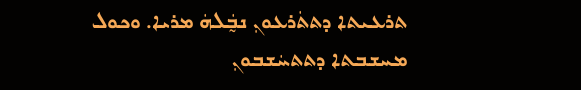ܬܪܥܝܬܐ ܕܬܬܿܪܥܘܢܼ ܢܒ̰ܿܠܗܿ ܡܪܝܐ. ܘܟܘܠ ܡܚܫܒܬܐ ܕܬܬܚܿܫܒܘܢܼ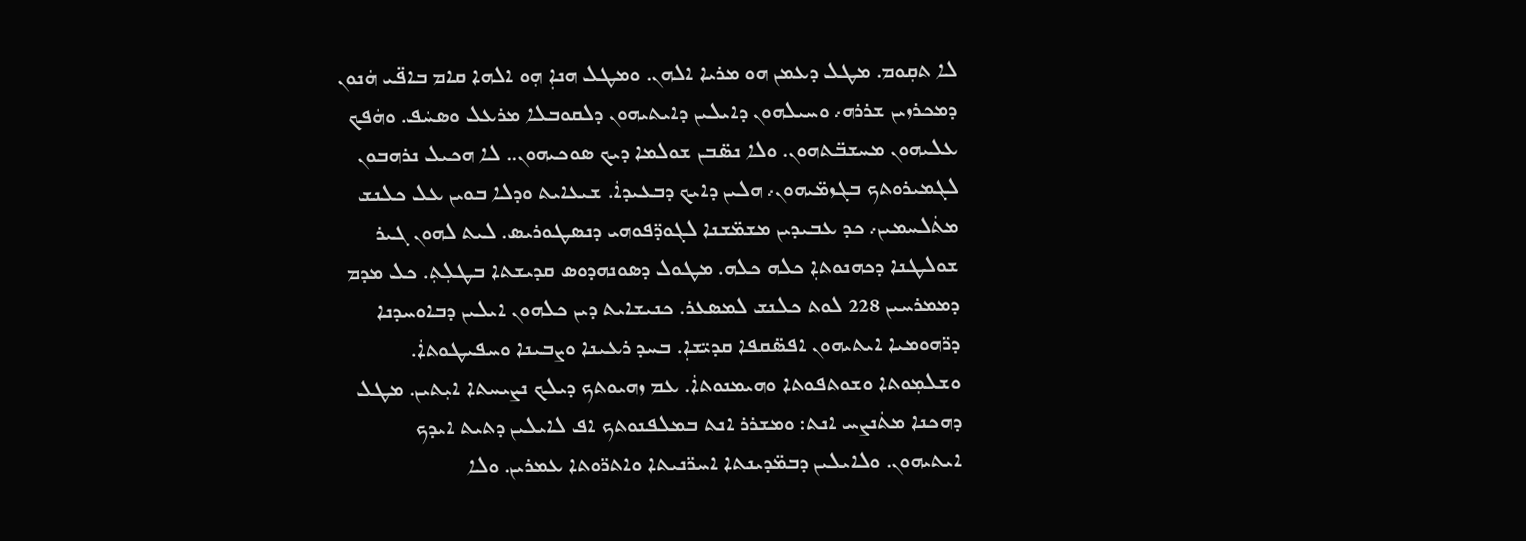ܠܐ ܬܩܼܘܡ. ܡܛܠ ܕܥܡܢ ܗܘ ܡܪܝܐ ܐܠܗܢ. ܘܡܛܠ ܗܢܐܼ ܗܼܘ ܐܠܗܐ ܩܐܡ ܒܐܦ̈ܝ ܗܿܢܘܢ ܕܡܟܪܙܝܢ ܫܪܪܗ܇ ܘܚܝܠܗܘܢ ܕܐܝܠܝܢ ܕܐܝܬܝܗܘܢ ܕܠܩܘܒܠܐ ܡܪܥܠ ܘܣܚܿܦ. ܘܗܿܦܟ ܥܠܝܗܘܢ ܡܚܫܒ̈ܬܗܘܢ. ܘܠܐ ܢܣ̈ܒܢ ܫܘܠܡܐ ܕܝܟ ܣܘܟܝܗܘܢ.. ܠܐ ܗܟܝܠ ܢܪܗܒܘܢ ܠܓܡܝܪܘܬܟ ܒܓܙܡ̈ܝܗܘܢ܇ ܗܠܝܢ ܕܐܝܟ ܕܒܥܝܕܐܿ. ܫܝܥܐܝܬ ܘܕܠܐ ܒܘܝܢ ܥܠ ܟܠܢܫ ܡܬܿܠܚܡܝܢ܇ ܟܕ ܥܒܝܕܝܢ ܡܫܡ̈ܫܢܐ ܠܓܘܕ̈ܦܘܗܝ ܕܢܣܛܘܪܝܣ. ܠܝܬ ܠܗܘܢ ܓܝܪ ܫܘܠܛܢܐ ܕܟܗܢܘܬܐܼ ܟܠܗ ܟܠܗ. ܡܛܘܠ ܕܣܘܢܗܕܘܣ ܩܕܝܫܬܐ ܒܛܠܼܬܼ. ܟܠ ܡܕܡ ܕܡܡܪܚܝܢ 228 ܠܘܬ ܟܠܢܫ ܠܡܣܥܪ. ܟܢܝܫܐܝܬ ܕܝܢ ܟܠܗܘܢ ܐܝܠܝܢ ܕܒܐܘܚܕܢܐ ܕܪ̈ܗܘܡܝܐ ܐܝܬܝܗܘܢ ܐܦܣ̈ܩܦܐ ܩܕܝ̈ܫܐܼ. ܒܚܕ ܪܥܝܢܐ ܘܨܒܝܢܐ ܘܚܦܝܛܘܬܐܿ. ܘܫܠܡܼܘܬܐ ܘܫܘܬܦܘܬܐ ܘܗܝܡܢܘܬܐܿ. ܥܡ ܙܗܝܘܬܟ ܕܝܠܟ ܢܨܝܚܬܐ ܐܝܼܬܝܢ. ܡܛܠ ܕܗܟܢܐ ܡܬܿܢܨܚ ܐܢܬ: ܘܡܫܪܪ ܐܢܬ ܒܡܠܦܢܘܬܟ ܐܦ ܠܐܝܠܝܢ ܕܬܝܬ ܐܝܕܟ ܐܝܬܝܗܘܢ. ܘܠܐܝܠܝܢ ܕܒܡ̈ܕܝܢܬܐ ܐܚܪ̈ܢܝܬܐ ܘܐܬܪ̈ܘܬܐ ܥܡܪܝܢ. ܘܠܐ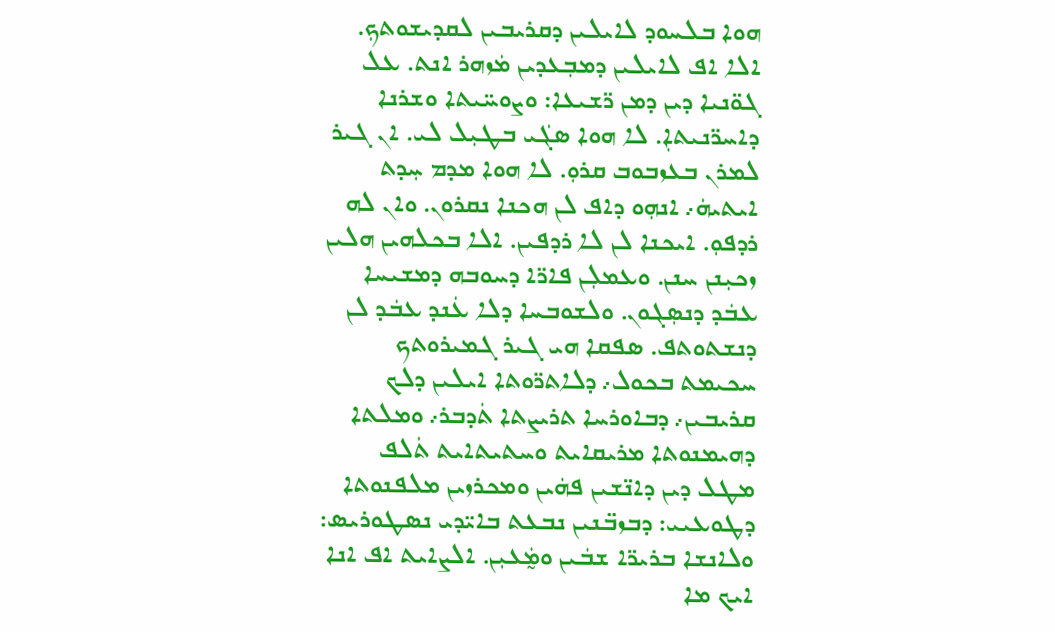ܗܘܐ ܒܠܚܘܕ ܠܐܝܠܝܢ ܕܩܪܝܒܝܢ ܠܩܕܝܫܘܬܟܼ. ܐܠܐ ܐܦ ܠܐܝܠܝܢ ܕܡܒܼܥܕܝܢ ܡܿܙܗܪ ܐܢܬ. ܥܠ ܓܘ̈ܢܝܐ ܕܝܢ ܕܡܢ ܪ̈ܫܝܥܐ: ܘܨܘܚ̈ܝܬܐ ܘܫܪܢܐ ܕܐܚܪ̈ܢܝܬܐܼ. ܠܐ ܗܘܐ ܣܓܿܝ ܒܛܝܼܠ ܠܝ. ܐܢ ܓܝܪ ܠܡܪܢ ܒܥܙܒܘܒ ܩܪܘܼ. ܠܐ ܗܘܐ ܡܕܡ ܚܼܕܬ ܐܝܬܝܗܿ܇ ܐܢܗܼܘ ܕܐܦ ܠܢ ܗܟܢܐ ܢܩܪܘܢ. ܘܐܢ ܠܗ ܪܕܦܘܼ. ܐܝܟܢܐ ܠܢ ܠܐ ܪܕܦܝܢ. ܐܠܐ ܒܟܠܗܝܢ ܗܠܝܢ ܙܟܝܼܢܢ ܚܢܢ. ܘܥܡܠܼܢ ܦܐܪ̈ܐ ܕܚܘܒܗ ܕܡܫܝܚܐ ܥܒܿܕ ܕܢܣܼܓܘܢ. ܘܠܫܘܒܚܐ ܕܠܐ ܥܿܢܕ ܥܒܿܕ ܠܢ ܕܢܫܬܘܬܦ. ܣܦܩܐ ܗܝ ܓܝܪ ܓܡܝܪܘܬܟ ܚܟܝܡܬ ܒܟܘܠ܇ ܕܠܐܬܪ̈ܘܬܐ ܐܝܠܝܢ ܕܠܟ ܩܪܝܒܝܢ܇ ܕܒܐܘܪܚܐ ܬܪܝܨܬܐ ܬܿܕܒܪ܇ ܘܡܠܬܐ ܕܗܝܡܢܘܬܐ ܡܪܝܩܐܝܬ ܘܚܬܝܬܐܝܬ ܬܿܠܦ ܡܛܠ ܕܝܢ ܕܐܢ̈ܫܝܢ ܦܗܿܝܢ ܘܡܟܪܙܝܢ ܡܠܦܢܘܬܐ ܕܛܘܥܝܝ: ܕܒܙܒ̈ܢܝܢ ܢܒܥܬ ܒܐܝ̈ܕܝ ܢܣܛܘܪܝܣ: ܘܠܐܢܫܐ ܒܪܝܪ̈ܐ ܫܒܿܝܢ ܘܡ̰ܿܥܝܼܢ. ܐܠܨܐܝܬ ܐܦ ܐܢܐ ܐܝܟ ܡܐ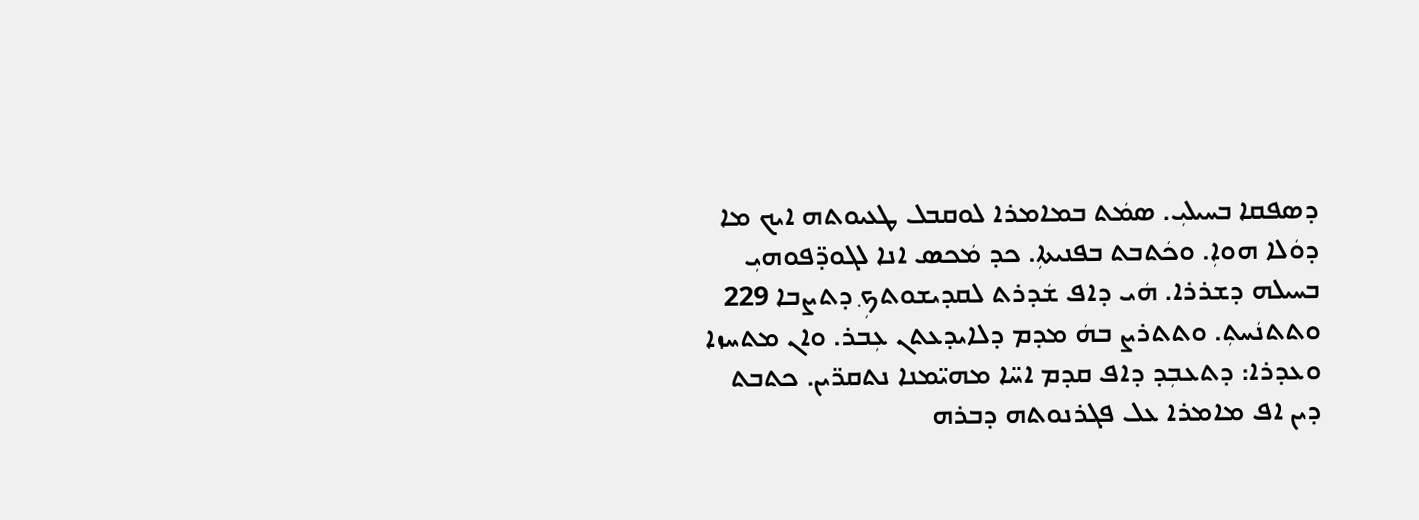ܕܣܦܩܐ ܒܚܝܠܝܼ. ܣܡܿܬ ܒܡܐܡܪܐ ܠܘܩܒܠ ܛܥܝܘܬܗ ܐܝܟ ܡܐ ܕܘܿܠܐ ܗܘܐܼ. ܘܟܿܬܒܬ ܒܦܢܝܬܐܼ. ܟܕ ܡܿܟܣ ܐܢܐ ܠܓܘܕ̈ܦܘܗܝܼ ܒܚܝܠܗ ܕܫܪܪܐ. ܗܿܝ ܕܐܦ ܫܿܕܪܬ ܠܩܕܝܫܘܬܟܼ݂ ܕܬܨܒܐ 229 ܘܬܬܢܿܚܬܼ. ܘܬܬܪܨ ܒܗܿ ܡܕܡ ܕܠܐܝܕܥܬܢ ܥܼܒܪ. ܘܐܢ ܡܬܚܙܐ ܘܥܕܪܐ: ܕܬܥܒܼܕ ܕܐܦ ܩܕܡ ܐܚ̈ܐ ܡܗܝ̈ܡܢܐ ܢܬܩܪ̈ܝܢ. ܟܬܒܬ ܕܝܢ ܐܦ ܡܐܡܪܐ ܥܠ ܦܓܪܢܘܬܗ ܕܒܪܗ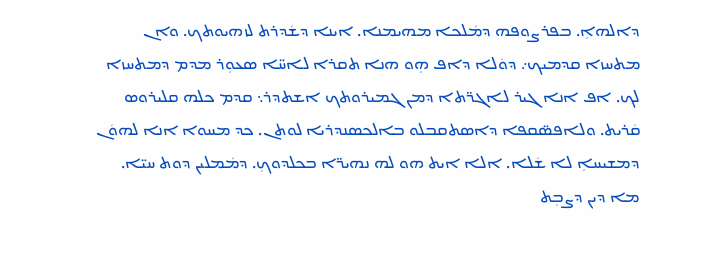ܕܐܠܗܐܼ. ܒܦܪܨܘܦܗ ܕܡܿܠܟܐ ܡܗܝܡܢܐ. ܐܝܢܐ ܕܫܿܕܪܬ ܠܙܗܝܘܬܟ. ܘܐܢ ܡܬܚܙܐ ܩܕܡܝܟ܇ ܕܘܿܠܐ ܕܐܦ ܗܼܘ ܗܢܐ ܬܩܪܐ ܠܐܚ̈ܐ ܣܥܘܼܪ ܡܕܡ ܕܡܬܚܙܐ ܠܟ. ܐܦ ܐܢܐ ܓܝܪ ܠܐܓܪ̈ܬܐ ܕܡܢ ܓܡܝܪܘܬܟ ܐܫܬܕܪ܆ ܩܕܡ ܟܠܗ ܩܠܝܪܘܣ ܩܿܪܝܬ. ܘܠܐܦܣ̈ܩܦܐ ܕܐܣܬܩܒܠܘ ܒܐܠܟܣܢܕܪܝܐ ܠܘܬܢ. ܟܕ ܡܚܘܐ ܐܢܐ ܠܗܘܿܢ ܕܡܫܝܚܐܼ ܠܐ ܫܿܠܐ. ܐܠܐ ܐܝܬ ܗܘ ܠܗ ܢܗܝܪ̈ܐ ܒܟܠܕܘܟܼ. ܕܡܿܡܠܝܢ ܕܘܬ ܚܝ̈ܐ. ܡܐ ܕܝܢ ܕܨܒܼܬ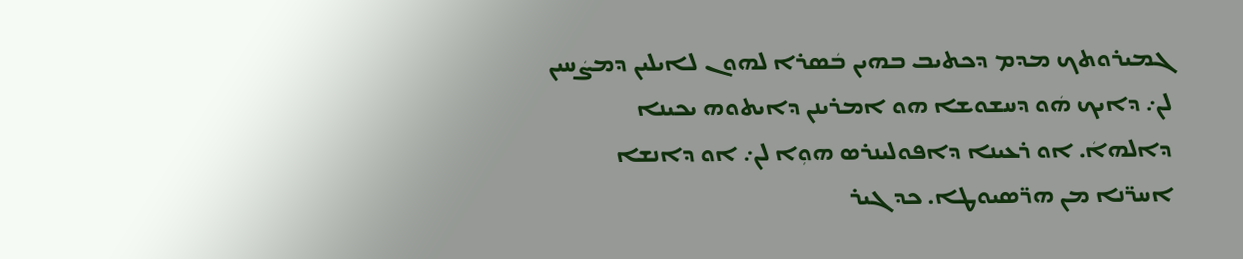ܓܡܝܪܘܬܟ ܡܕܡ ܕܟܬܝܒ ܒܗܝܢ ܒܿܣܪܐ ܠܗܘܢ ܠܐܝܠܝܢ ܕܡܨܿܚܝܢ ܠܢ܇ ܕܐܝܟ ܗܿܘ ܕܚܫܘܫܐ ܗܘ ܐܡܪܝܢܢ ܕܐܝܬܘܗ ܝܟܝܢܐ ܕܐܠܗܐܿ. ܐܘ ܪܥܝܢܐ ܕܐܦܘܠܝܢܪܣ ܗܘܼܐ ܠܢ܇ ܐܘ ܕܐܢܫܐ ܐܚܪ̈ܢܐ ܡܢ ܗܪ̈ܣܝܘܛܐ. ܟܕ ܓܝܪ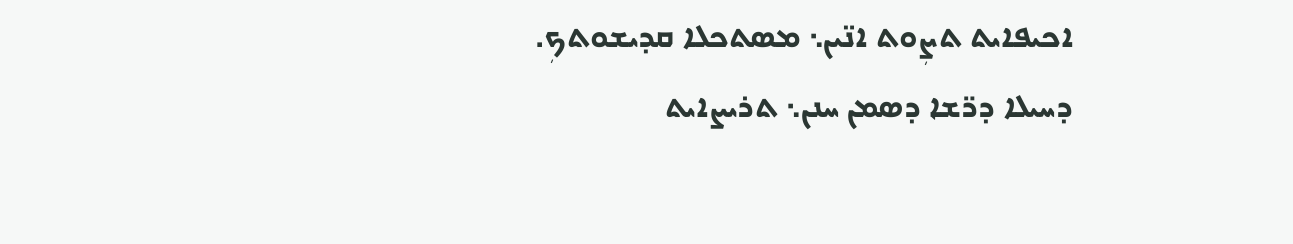ܐܟܝܦܐܝܬ ܬܨܼܘܬ ܐܢ̈ܝܢ܆ ܡܣܬܟܠܐ ܩܕܝܫܘܬܟܼ. ܕܚܝܠܐ ܕܪ̈ܫܐ ܕܣܡܢ ܚܢܢ܆ ܬܪܝܨܐܝܬ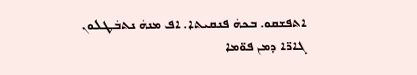ܐܬܦܫܩܘ. ܒܟܗܿ ܦܢܩܝܬܐ. ܐܦ ܡܢܗܿ ܢܬܒܿܛܠܘܢ ܓܐܪ̈ܐ ܕܡܢ ܦܘ̈ܡܐ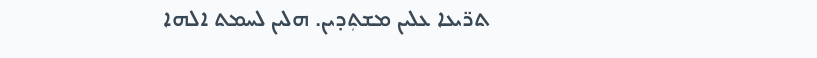ܬܪ̈ܝܥܐ ܥܠܝܢ ܡܫܬܼܕܝܢ. ܗܠܝܢ ܠܚܡܬ ܐܠܗܐ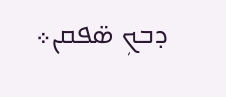ܕܒܟܼ ܣ̈ܦܩܢ܀